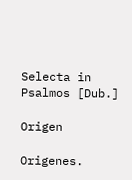Selecta in Psalmos [Dub.]

Origen

Origenes.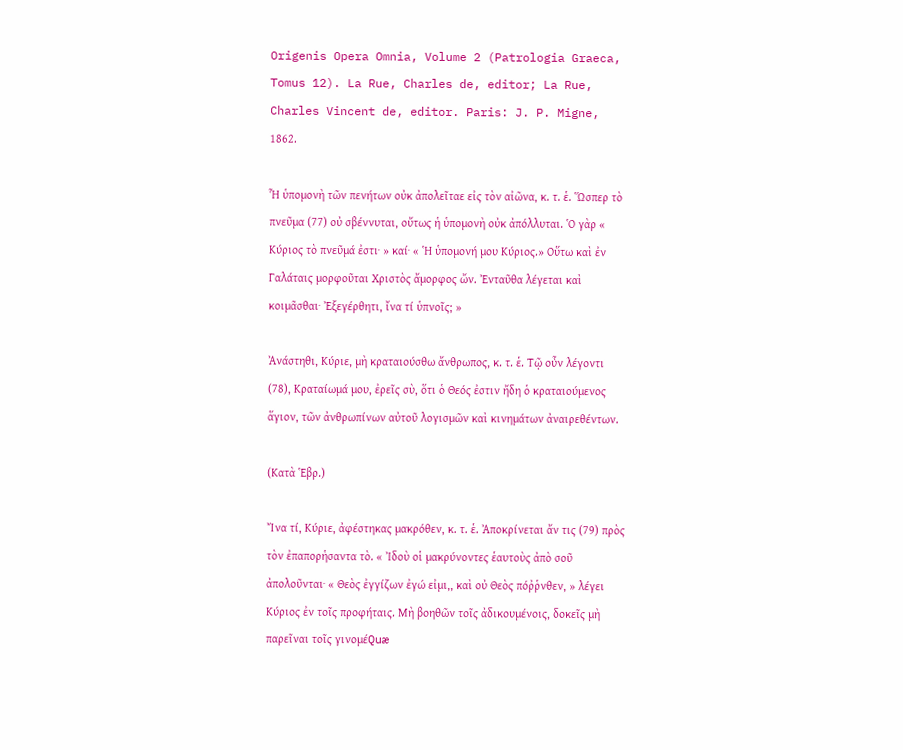Origenis Opera Omnia, Volume 2 (Patrologia Graeca, Tomus 12). La Rue, Charles de, editor; La Rue, Charles Vincent de, editor. Paris: J. P. Migne, 1862.

Ἧ ὑπομονὴ τῶν πενήτων οὐκ ἀπολεῖταε εἰς τὸν αἰῶνα, κ. τ. ἑ. Ὥσπερ τὸ πνεῦμα (77) οὐ σβέννυται, οὔτως ἡ ὑπομονὴ οὐκ ἀπόλλυται. Ὁ γὰρ « Κύριος τὸ πνεῦμά ἐστι· » καί· « Ἡ ὑπομονή μου Κύριος.» Οὕτω καὶ ἐν Γαλάταις μορφοῦται Χριστὸς ἄμορφος ὤν. Ἐνταῦθα λέγεται καὶ κοιμᾶσθαι· Ἐξεγέρθητι, ἴνα τί ὑπνοῖς; »

Ἀνάστηθι, Κύριε, μὴ κραταιούσθω ἄνθρωπος, κ. τ. ἑ. Τῷ οὖν λέγοντι (78), Κραταίωμά μου, ἐρεῖς σὺ, ὅτι ὁ Θεός ἐστιν ἤδη ὁ κραταιούμενος ἅγιον, τῶν ἀνθρωπίνων αὐτοῦ λογισμῶν καὶ κινημάτων ἀναιρεθέντων.

(Κατὰ Ἑβρ.)

Ἴνα τί, Κύριε, ἀφέστηκας μακρόθεν, κ. τ. ἑ. Ἀποκρίνεται ἄν τις (79) πρὸς τὸν ἐπαπορἡσαντα τὸ. « Ἰδοὺ οἱ μακρύνοντες ἑαυτοὺς ἀπὸ σοῦ ἀπολοῦνται· « Θεὸς ἐγγίζων ἐγώ εἰμι,, καὶ οὐ Θεὸς πόῤῥνθεν, » λέγει Κύριος ἐν τοῖς προφήταις. Μὴ βοηθῶν τοῖς ἀδικουμένοις, δοκεῖς μὴ παρεῖναι τοῖς γινομέQuæ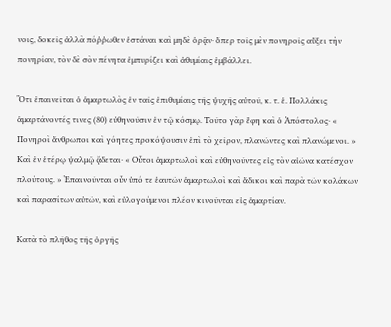νοις, δοκεῖς ἀλλὰ πόῤῥωθεν ἑστάναι καὶ μηδὲ ὁρᾷν· ὅπερ τοῖς μὲν πονηροῖς αὔξει τὴν πονηρίαν, τὸν δὲ σὸν πένητα ἐμπυρίζει καὶ ἀθυμίαις ἐμβάλλει.

Ὅτι ἐπαινεῖται ὁ ἁμαρτωλὸς ἐν ταῖς ἐπιθυμίαις τῆς ψυχῆς αὐτοῦ, κ. τ. ἑ. Πολλάκις ἁμαρτάνοντές τινες (80) εὐθηνοῦσιν ἐν τῷ κόσμῳ. Τοῦτο γὰρ ἔφη καὶ ὁ Ἀπόστολος· « Πονηροὶ ἄνθρωποι καὶ γόητες προκόψουσιν ἐπὶ τὸ χεῖρον, πλανῶντες καὶ πλανώμενοι. » Καὶ ἐν ἑτέρῳ ψαλμῷ ᾄδεται· « Οὗτοι ἁμαρτωλοὶ καὶ εὐθηνοῦντες εἰς τὸν αἰῶνα κατέσχον πλούτους. » Ἐπαινοῦνται οὖν ὑπό τε ἑαυτῶν ἁμαρτωλοὶ καὶ ἄδικοι καὶ παρὰ τῶν κολάκων καὶ παρασίτων αὐτῶν, καὶ εὐλογούμενοι πλέον κινοῦνται εἰς ἁμαρτίαν.

Κατὰ τὸ πλῆθος τῆς ὀργῆς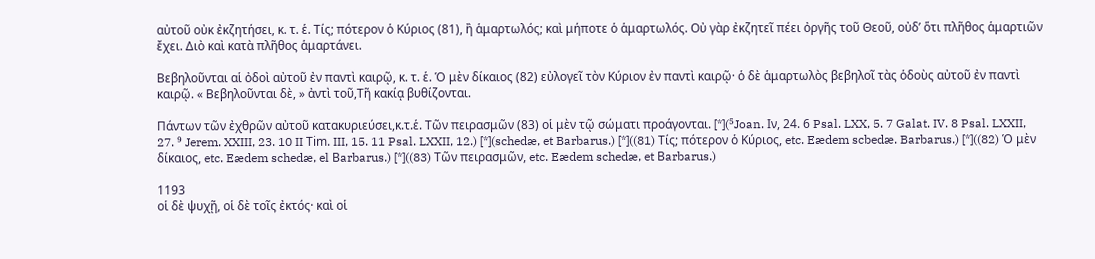αὐτοῦ οὐκ ἐκζητήσει, κ. τ. ἑ. Τίς; πότερον ὁ Κύριος (81), ἢ ἁμαρτωλός; καὶ μήποτε ὁ ἁμαρτωλός. Οὐ γὰρ ἐκζητεῖ πέει ὀργῆς τοῦ Θεοῦ, οὐδʼ ὅτι πλῆθος ἁμαρτιῶν ἔχει. Διὸ καὶ κατὰ πλῆθος ἁμαρτάνει.

Βεβηλοῦνται αἱ ὀδοὶ αὐτοῦ ἐν παντὶ καιρῷ, κ. τ. ἑ. Ὁ μὲν δίκαιος (82) εὐλογεῖ τὸν Κύριον ἐν παντὶ καιρῷ· ὁ δὲ ἁμαρτωλὸς βεβηλοῖ τὰς ὁδοὺς αὐτοῦ ἐν παντὶ καιρῷ. « Βεβηλοῦνται δὲ, » ἀντὶ τοῦ,Τῆ κακίᾳ βυθίζονται.

Πάντων τῶν ἐχθρῶν αὐτοῦ κατακυριεύσει,κ.τ.ἑ. Τῶν πειρασμῶν (83) οἱ μὲν τῷ σώματι προάγονται. [*](⁵Joan. Iν, 24. 6 Psal. LXX, 5. 7 Galat. IV. 8 Psal. LXXII, 27. ⁹ Jerem. XXIII, 23. 10 II Τim. III, 15. 11 Psal. LXXII, 12.) [*](schedæ, et Barbarus.) [*]((81) Τίς; πότερον ὁ Κύριος, etc. Eædem scbedæ. Barbarus.) [*]((82) Ὁ μὲν δίκαιος, etc. Eædem schedæ, el Βarbarus.) [*]((83) Τῶν πειρασμῶν, etc. Eædem schedæ, et Βarbarus.)

1193
οἱ δὲ ψυχῇ, οἱ δὲ τοῖς ἐκτός· καὶ οἱ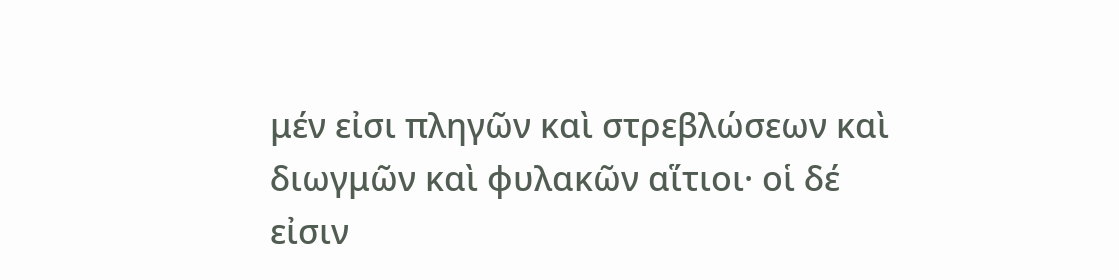μέν εἰσι πληγῶν καὶ στρεβλώσεων καὶ διωγμῶν καὶ φυλακῶν αἵτιοι· οἱ δέ εἰσιν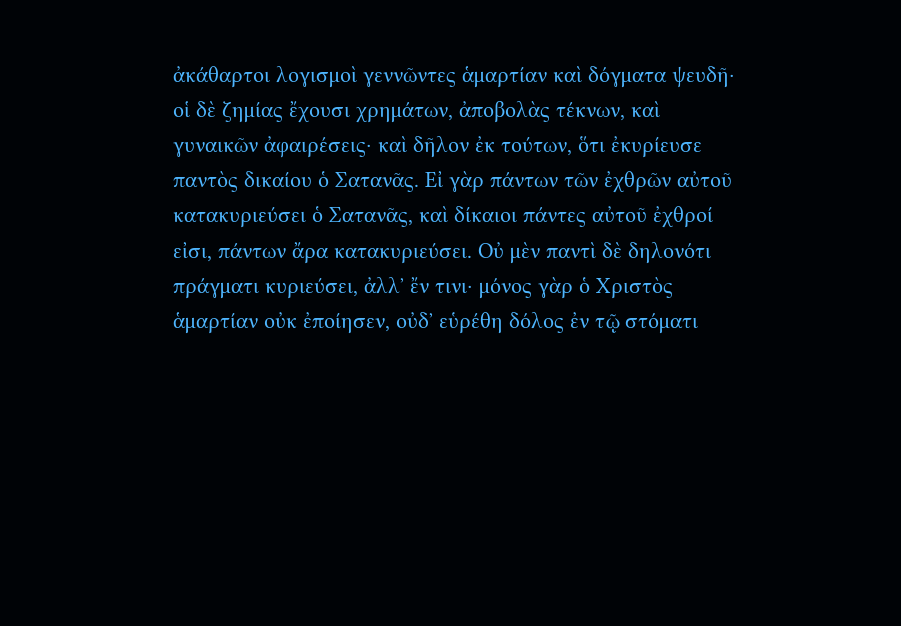ἀκάθαρτοι λογισμοὶ γεννῶντες ἁμαρτίαν καὶ δόγματα ψευδῆ· οἱ δὲ ζημίας ἔχουσι χρημάτων, ἀποβολὰς τέκνων, καὶ γυναικῶν ἀφαιρέσεις· καὶ δῆλον ἐκ τούτων, ὅτι ἐκυρίευσε παντὸς δικαίου ὁ Σατανᾶς. Εἰ γὰρ πάντων τῶν ἐχθρῶν αὐτοῦ κατακυριεύσει ὁ Σατανᾶς, καὶ δίκαιοι πάντες αὐτοῦ ἐχθροί εἰσι, πάντων ἄρα κατακυριεύσει. Οὐ μὲν παντὶ δὲ δηλονότι πράγματι κυριεύσει, ἀλλʼ ἔν τινι· μόνος γὰρ ὁ Χριστὸς ἁμαρτίαν οὐκ ἐποίησεν, οὐδʼ εὑρέθη δόλος ἐν τῷ στόματι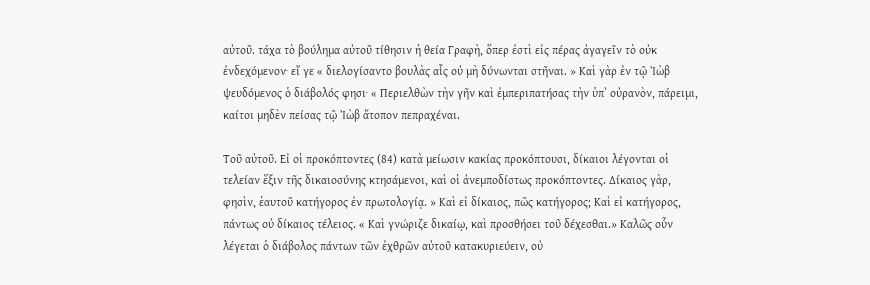αὐτοῦ. τάχα τὸ βούλημα αὐτοῦ τίθησιν ἡ θεία Γραφὴ, ὅπερ ἐστὶ εἰς πέρας ἀγαγεῖν τὸ οὐκ ἐνδεχόμενον· εἴ γε « διελογίσαντο βουλὰς αἷς οὐ μὴ δύνωνται στῆναι. » Καὶ γὰρ ἐν τῷ Ἰὼβ ψευδόμενος ὁ διάβολός φησι· « Περιελθὼν τὴν γῆν καὶ ἐμπεριπατήσας τὴν ὑπʼ οὐρανὸν, πάρειμι, καίτοι μηδὲν πείσας τῷ Ἰὼβ ἄτοπον πεπραχέναι.

Τοῦ αὐτοῦ. Εἰ οἱ προκόπτοντες (84) κατὰ μείωσιν κακίας προκόπτουσι, δίκαιοι λέγονται οἱ τελείαν ἕξιν τῆς δικαιοσύνης κτησάμενοι, καὶ οἱ ἀνεμποδίστως προκόπτοντες. Δίκαιος γὰρ, φησὶν, ἑαυτοῦ κατήγορος ἐν πρωτολογίᾳ. » Καὶ εἰ δίκαιος, πῶς κατήγορος; Καὶ εἰ κατήγορος, πάντως οὐ δίκαιος τέλειος. « Καὶ γνώριζε δικαίῳ, καὶ προσθήσει τοῦ δέχεσθαι.» Καλῶς οὗν λέγεται ὁ διάβολος πάντων τῶν ἐχθρῶν αὐτοῦ κατακυριεύειν, οὐ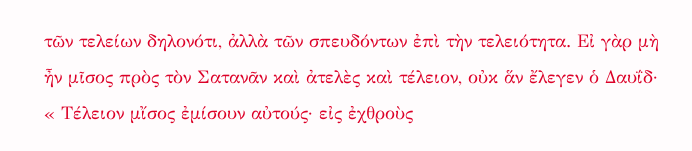τῶν τελείων δηλονότι, ἀλλὰ τῶν σπευδόντων ἐπὶ τὴν τελειότητα. Εἰ γὰρ μὴ ἦν μῖσος πρὸς τὸν Σατανᾶν καὶ ἀτελὲς καὶ τέλειον, οὐκ ἅν ἔλεγεν ὁ Δαυΐδ· « Τέλειον μἴσος ἐμίσουν αὐτούς· εἰς ἐχθροὺς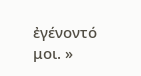ἐγένοντό μοι. »